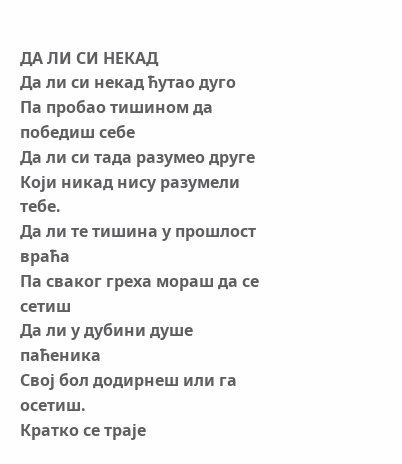ДА ЛИ СИ НЕКАД
Да ли си некад ћутао дуго
Па пробао тишином да победиш себе
Да ли си тада разумео друге
Који никад нису разумели тебе.
Да ли те тишина у прошлост враћа
Па сваког греха мораш да се сетиш
Да ли у дубини душе паћеника
Свој бол додирнеш или га осетиш.
Кратко се траје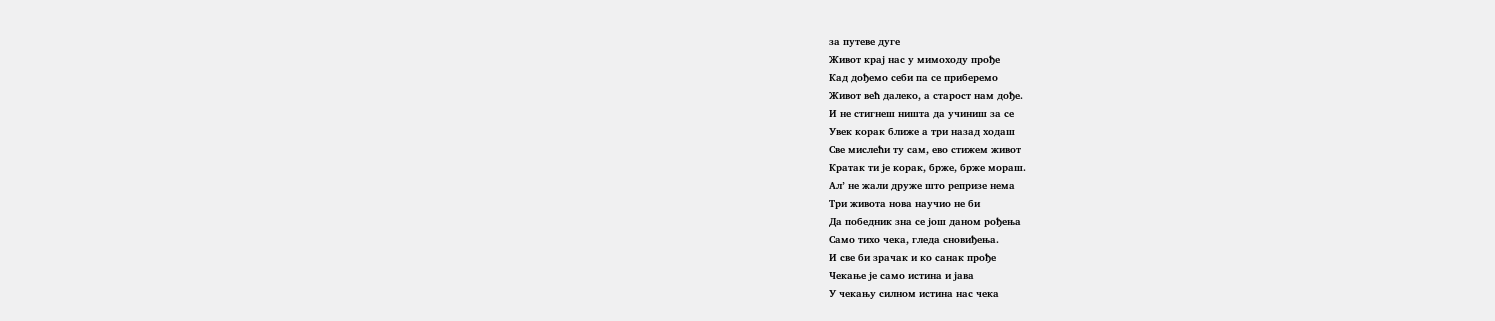за путеве дуге
Живот крај нас у мимоходу прође
Кад дођемо себи па се приберемо
Живот већ далеко, а старост нам дође.
И не стигнеш ништа да учиниш за се
Увек корак ближе а три назад ходаш
Све мислећи ту сам, ево стижем живот
Кратак ти је корак, брже, брже мораш.
Ал’ не жали друже што репризе нема
Три живота нова научио не би
Да победник зна се још даном рођења
Само тихо чека, гледа сновиђења.
И све би зрачак и ко санак прође
Чекање је само истина и јава
У чекању силном истина нас чека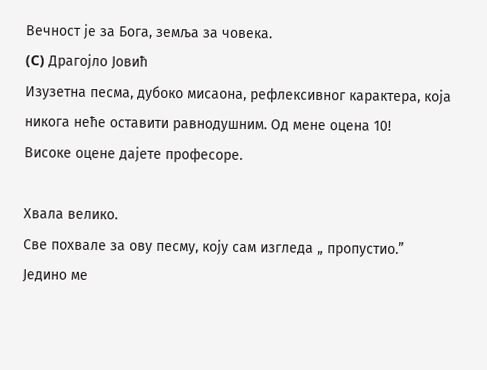Вечност је за Бога, земља за човека.
(C) Драгојло Јовић
Изузетна песма, дубоко мисаона, рефлексивног карактера, која никога неће оставити равнодушним. Од мене оцена 10!
Високе оцене дајете професоре.

Хвала велико.
Све похвале за ову песму, коју сам изгледа „ пропустио.”
Једино ме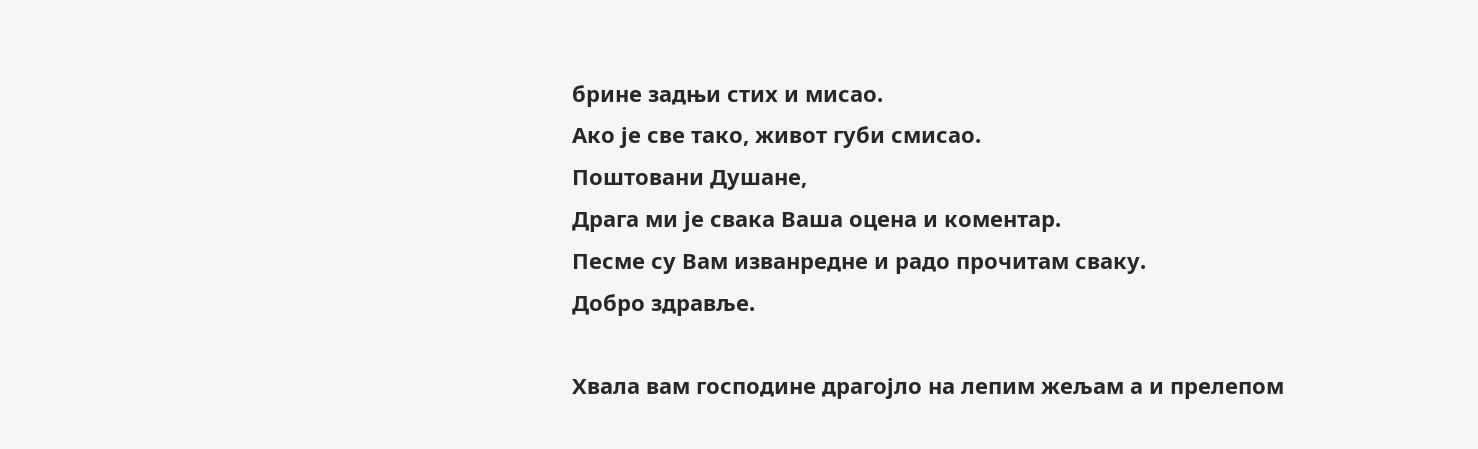брине задњи стих и мисао.
Ако је све тако, живот губи смисао.
Поштовани Душане,
Драга ми је свака Ваша оцена и коментар.
Песме су Вам изванредне и радо прочитам сваку.
Добро здравље.

Хвала вам господине драгојло на лепим жељам а и прелепом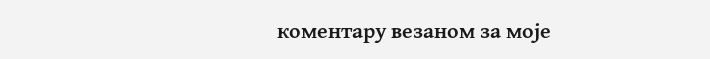коментару везаном за моје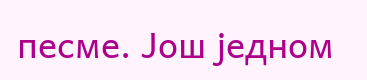песме. Још једном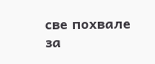све похвале за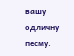вашу одличну песму.